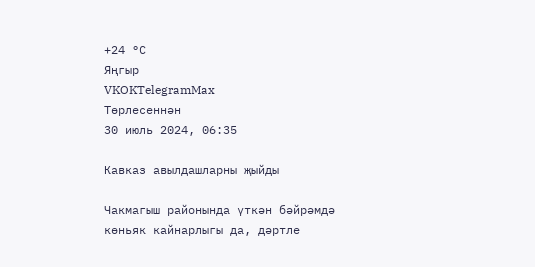+24 °С
Яңгыр
VKOKTelegramMax
Төрлесеннән
30 июль 2024, 06:35

Кавказ авылдашларны җыйды

Чакмагыш районында үткән бәйрәмдә көньяк кайнарлыгы да, дәртле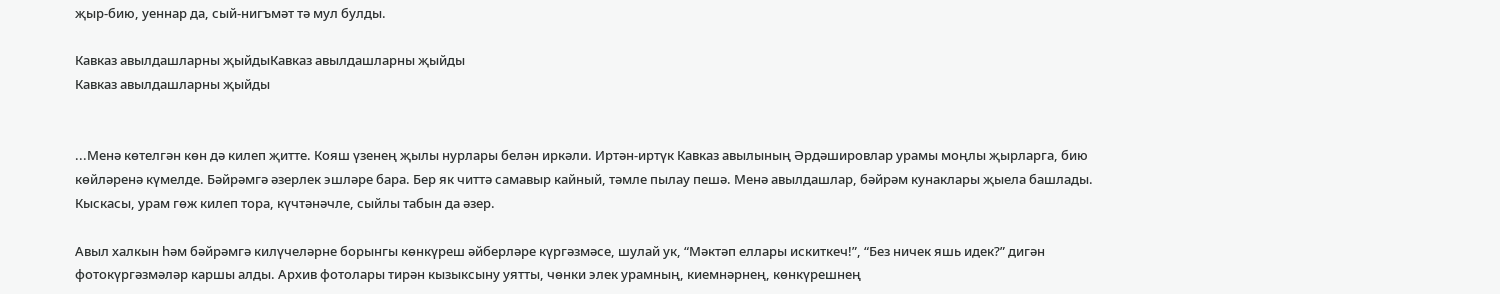җыр-бию, уеннар да, сый-нигъмәт тә мул булды.

Кавказ авылдашларны җыйдыКавказ авылдашларны җыйды
Кавказ авылдашларны җыйды


...Менә көтелгән көн дә килеп җитте. Кояш үзенең җылы нурлары белән иркәли. Иртән-иртүк Кавказ авылының Әрдәшировлар урамы моңлы җырларга, бию көйләренә күмелде. Бәйрәмгә әзерлек эшләре бара. Бер як читтә самавыр кайный, тәмле пылау пешә. Менә авылдашлар, бәйрәм кунаклары җыела башлады. Кыскасы, урам гөж килеп тора, күчтәнәчле, сыйлы табын да әзер.

Авыл халкын һәм бәйрәмгә килүчеләрне борынгы көнкүреш әйберләре күргәзмәсе, шулай ук, “Мәктәп еллары искиткеч!”, “Без ничек яшь идек?” дигән фотокүргәзмәләр каршы алды. Архив фотолары тирән кызыксыну уятты, чөнки элек урамның, киемнәрнең, көнкүрешнең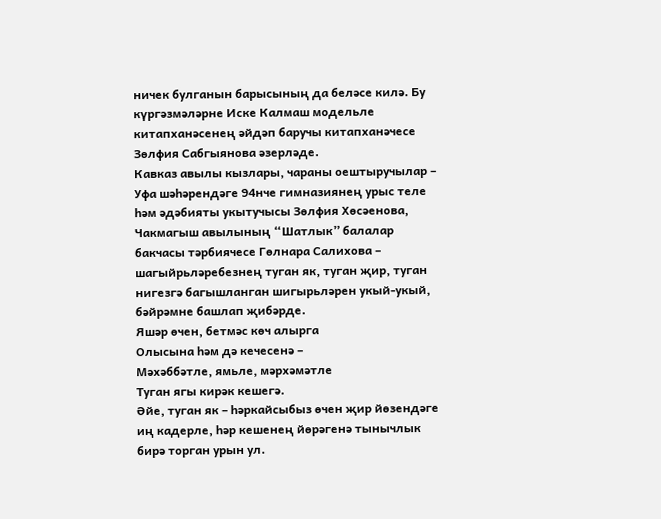ничек булганын барысының да беләсе килә. Бу күргәзмәләрне Иске Калмаш модельле китапханәсенең әйдәп баручы китапханәчесе Зөлфия Сабгыянова әзерләде.
Кавказ авылы кызлары, чараны оештыручылар – Уфа шәһәрендәге 94нче гимназиянең урыс теле һәм әдәбияты укытучысы Зөлфия Хөсәенова, Чакмагыш авылының “Шатлык” балалар бакчасы тәрбиячесе Гөлнара Салихова – шагыйрьләребезнең туган як, туган җир, туган нигезгә багышланган шигырьләрен укый-укый, бәйрәмне башлап җибәрде.
Яшәр өчен, бетмәс көч алырга
Олысына һәм дә кечесенә –
Мәхәббәтле, ямьле, мәрхәмәтле
Туган ягы кирәк кешегә.
Әйе, туган як – һәркайсыбыз өчен җир йөзендәге иң кадерле, һәр кешенең йөрәгенә тынычлык бирә торган урын ул.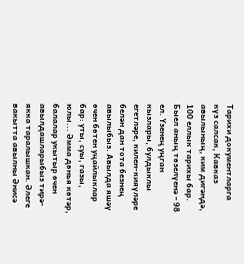Тарихи документларга күз салсак, Кавказ авылының, ким дигәндә, 100 еллык тарихы бар. Быел аның төзелүенә – 98 ел. Үзенең уңган кызлары, булдыклы егетләре, килен-кияүләре белән дан тота безнең авылыбыз. Авылда яшәү өчен бөтен уңайлыклар бар: уты, суы, газы, юлы... Әмма дөнья көтәр, балалар укытыр өчен авылдашларыбыз тирә-якка таралышкан. Әлеге вакытта авылны Әнисә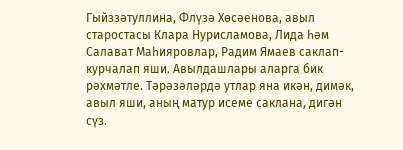Гыйззәтуллина, Флүзә Хөсәенова, авыл старостасы Клара Нурисламова, Лида һәм Салават Маһияровлар, Радим Ямаев саклап-курчалап яши. Авылдашлары аларга бик рәхмәтле. Тәрәзәләрдә утлар яна икән, димәк, авыл яши, аның матур исеме саклана, дигән сүз.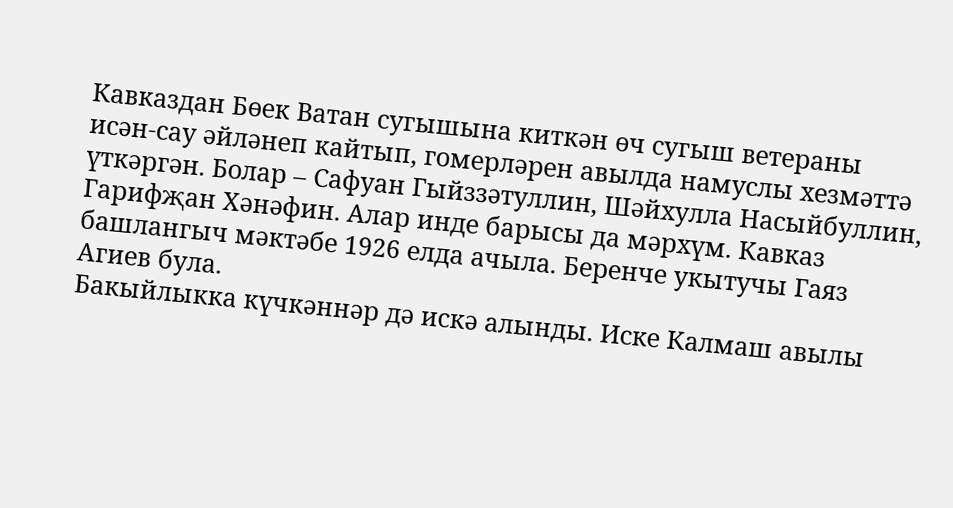Кавказдан Бөек Ватан сугышына киткән өч сугыш ветераны исән-сау әйләнеп кайтып, гомерләрен авылда намуслы хезмәттә үткәргән. Болар – Сафуан Гыйззәтуллин, Шәйхулла Насыйбуллин, Гарифҗан Хәнәфин. Алар инде барысы да мәрхүм. Кавказ башлангыч мәктәбе 1926 елда ачыла. Беренче укытучы Гаяз Агиев була.
Бакыйлыкка күчкәннәр дә искә алынды. Иске Калмаш авылы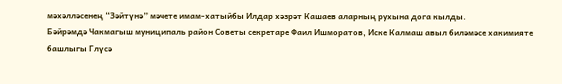мәхәлләсенең “Зәйтүнә” мәчете имам-хатыйбы Илдар хәзрәт Кашаев аларның рухына дога кылды.
Бәйрәмдә Чакмагыш муниципаль район Советы секретаре Фаил Ишморатов, Иске Калмаш авыл биләмәсе хакимияте башлыгы Глүсә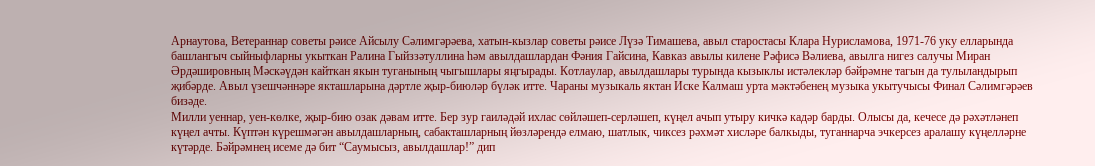Арнаутова, Ветераннар советы рәисе Айсылу Сәлимгәрәева, хатын-кызлар советы рәисе Лүзә Тимашева, авыл старостасы Клара Нурисламова, 1971-76 уку елларында башлангыч сыйныфларны укыткан Ралина Гыйззәтуллина һәм авылдашлардан Фәния Гайсина, Кавказ авылы килене Рәфисә Вәлиева, авылга нигез салучы Миран Әрдәшировның Мәскәүдән кайткан якын туганының чыгышлары яңгырады. Котлаулар, авылдашлары турында кызыклы истәлекләр бәйрәмне тагын да тулыландырып җибәрде. Авыл үзешчәннәре якташларына дәртле җыр-биюләр бүләк итте. Чараны музыкаль яктан Иске Калмаш урта мәктәбенең музыка укытучысы Финал Сәлимгәрәев бизәде.
Милли уеннар, уен-көлке, җыр-бию озак дәвам итте. Бер зур гаиләдәй ихлас сөйләшеп-серләшеп, күңел ачып утыру кичкә кадәр барды. Олысы да, кечесе дә рәхәтләнеп күңел ачты. Күптән күрешмәгән авылдашларның, сабакташларның йөзләрендә елмаю, шатлык, чиксез рәхмәт хисләре балкыды, туганнарча эчкерсез аралашу күңелләрне күтәрде. Бәйрәмнең исеме дә бит “Саумысыз, авылдашлар!” дип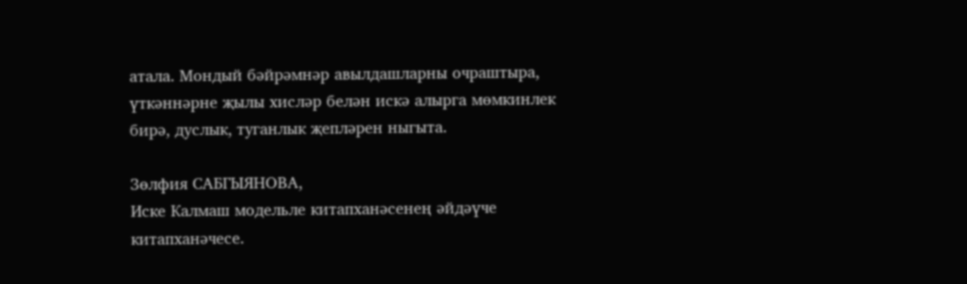атала. Мондый бәйрәмнәр авылдашларны очраштыра, үткәннәрне җылы хисләр белән искә алырга мөмкинлек бирә, дуслык, туганлык җепләрен ныгыта.

Зөлфия САБГЫЯНОВА,
Иске Калмаш модельле китапханәсенең әйдәүче китапханәчесе.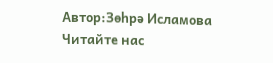Автор:Зөһрә Исламова
Читайте нас